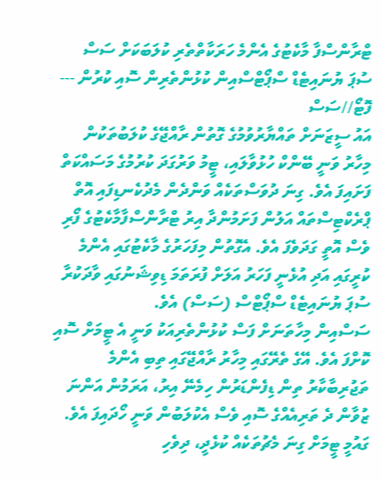ޓްރާންސްފާ މާކެޓުގެ އެންމެ ހަރަކާތްތެރި ކުލަބަކަށް ސަސް
ސުޕަ ޔުނައިޓެޑް ސްޕޯޓްސްއިން ކުޅުންތެރިން ސޮއި ކުރުން --- ފޮޓޯ//ސަސް
އައު ސީޒަނަށް ތައްޔާރުވުމުގެ ގޮތުން ރާއްޖޭގެ ކުލަބުތަކުން މިހާރު ވަނީ ބޭންކް ހުޅުވާލައި، ޓީމު ވަރުގަދަ ކުރުމުގެ މަސައްކަތް ފަށައިފަ އެވެ. ގިނަ ދުވަސްތަކެއް ވަންދެން މެދުކެނޑިފައި އޮތް ޕްރެކްޓިސްތައް އަލުން ފަށަމުންދާ އިރު ޓްރާންސްފާމާކެޓުގެ ފޯރި ވެސް އޮތީ ގަދަވެފަ އެވެ. އެގޮތުން މިފަހަރުގެ މާކެޓުގައި އެންމެ ކުރީގައި އަދި އުޅެނީ ފަހަރު އަލަށް ފުރަތަމަ ޑިވިޝަނުގައި ވާދަކުރާ ސުޕަ ޔުނައިޓެޑް ސްޕޯޓްސް (ސަސް) އެވެ.
ސަސްއިން މިހާތަނަށް ފަސް ކުޅުންތެރިއަކު ވަނީ އެ ޓީމަށް ސޮއި ކޮށްފަ އެވެ. އޭގެ ތެރޭގައި މިހާރު ރާއްޖޭގައި ތިބި އެންމެ ތަޖުރިބާކާރު ތިން ޑިފެންޑަރުން ހިމެނޭ އިރު، އަރަމުން އަންނަ ޒުވާން ދެ ތަރިއެއްގެ ސޮއި ވެސް އެކުލަބުން ވަނީ ހޯދައިފަ އެވެ.
ގައުމީ ޓީމަށް ގިނަ މެޗުތަކެއް ކުޅެދީ، ދިވެހި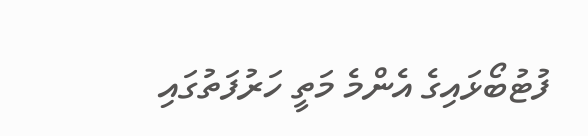ފުޓުބޯޅައިގެ އެންމެ މަތީ ހަރުފަތުގައި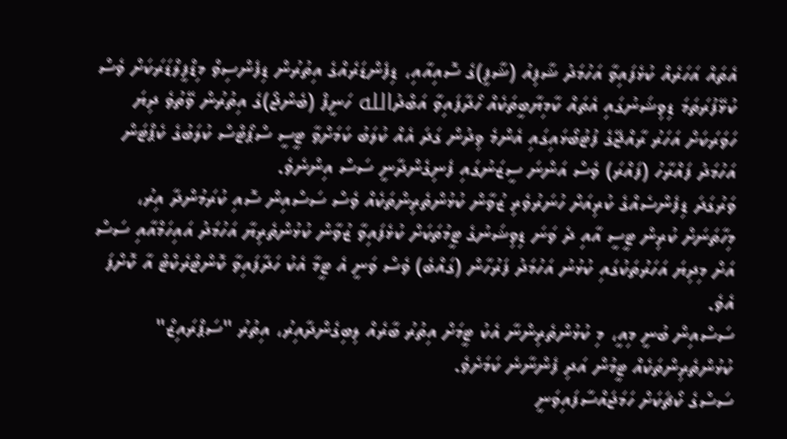އެތައް އަހަރެއް ކުޅެފައިވާ އަހުމަދު ޝާފިއު (ޝާފީ)ގެ ސޮއިއާއި، ޑިފެންޑަރެއްގެ އިތުރުން ޑިފެންސިވް މިޑްފީލްޑަރަކަށް ވެސް ކުޅޭފުރަތަމަ ޑިވިޝަނުގައި އެތައް ކާމިޔާބީތަކެއް ހޯދާފައިވާ އަބްދުالله ހަނީފް (ބެންޖޯ)ގެ އިތުރުން ވޭތުވެ ދިޔަ ހަވަރަކަށް އަހަރު ރާއްޖޭގެ ފުޓުބޯޅައިގައި އެންމެ ވިދުން ގަދަ އެއް ކުލަބު ކަމަށްވާ ޓީސީ ސްޕޯޓްސް ކުލަބުގެ ކެޕްޓަން އަހުމަދު ފައްރާހު (ފައްރަ) ވެސް އަންނަ ސީޒަނުގައި ފެނިގެންދާނީ ސަސް އިންނެވެ.
ވަރުގަދަ ޑިފެންސެއްގެ ކުރިއަށް ހުނަރުވެރި ޒުވާން ކުޅުންތެރިންތަކެއް ވެސް ސަސްއިން ސޮއި ކުރަމުންދާ އިރު، މިހާތަނަށް ކުރިން ޓީސީ އާއި ދެ ވަނަ ޑިވިޝަނުގެ ޓީމުތަކަށް ކުޅެފައިވާ ޒުވާން ކުޅުންތެރިޔާ އަހުމަދު އައިހަމްއާއި ސަސް އަށް މިދިޔަ އަހަރުތަކުގައި ކުޅުނު އަހުމަދު ފަރުހާން (ގައްބެ) ވެސް ވަނީ އެ ޓީމާ އެކު ހަދާފައިވާ ކޮންޓްރެކްޓް އާ ކޮށްފަ އެވެ.
ސަސްއިން ބުނީ މިއީ، މި ކުޅުންތެރިންނާ އެކު ޓީމަށް އިތުރު ބާރެއް ލިބިގެންދާއިރު، އިތުރު "ސަޕްރައިޒް" ކުޅުންތެރިންތަކެއް ޓީމުން އަދި ފެންނާނެ ކަމަށެވެ.
ސަސްގެ ކޯޗަކަށް ހަމަޖައްސާފައިވަނީ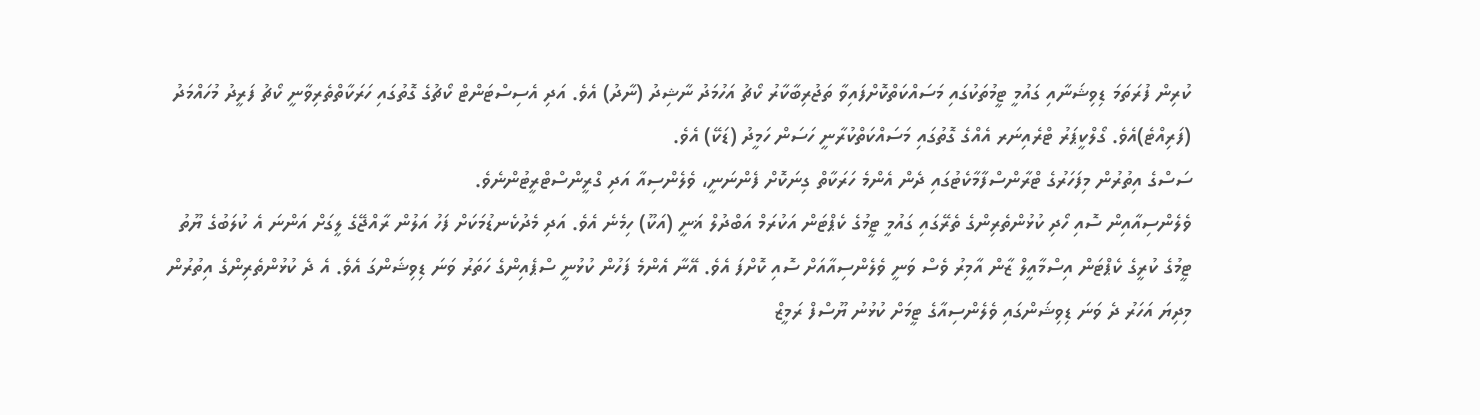ކުރިން ފުރަތަމަ ޑިވިޝަނާއި ގައުމީ ޓީމުތަކުގައި މަސައްކަތްކޮށްފައިވާ ތަޖުރިބާކާރު ކޯޗު އަހުމަދު ނާޝިދު (ނާދު) އެވެ. އަދި އެސިސްޓަންޓް ކޯޗުގެ ގޮތުގައި ހަރަކާތްތެރިވާނީ ކޯޗު ފަރީދު މުހައްމަދު (ފަރިއްޓެ)އެވެ. ގޯލްކީޕަރު ޓްރެއިނަރ އެއްގެ ގޮތުގައި މަސައްކަތްކުރާނީ ހަސަން ހަމީދު (ޑަކޭ) އެވެ.
ސަސްގެ އިތުރުން މިފަހަރުގެ ޓްރާންސްފާމާކެޓުގައި ދެން އެންމެ ހަރަކާތް ގިނަކޮށް ފެންނަނީ، ވެލެންސިއާ އަދި ގްރީންސްޓްރީޓުންނެވެ.
ވެލެންސިއާއިން ސޮއި ހޯދި ކުޅުންތެރިންގެ ތެރޭގައި ގައުމީ ޓީމުގެ ކެޕްޓަން އަކުރަމް އަބްދުލް ޣަނީ (އަކޫ) ހިމެނެ އެވެ. އަދި މެދުކެނޑުމަކަށް ފަހު އަލުން ރާއްޖޭގެ ލީގަށް އަންނަ އެ ކުލަބުގެ ޔޫތު ޓީމުގެ ކުރީގެ ކެޕްޓަން އިސްމާއީލް ޒާން އާމިރު ވެސް ވަނީ ވެލެންސިއާއަށް ސޮއި ކޮށްފަ އެވެ. އޭނާ އެންމެ ފަހުން ކުޅުނީ ސްޕެއިންގެ ހަތަރު ވަނަ ޑިވިޝަންގަ އެވެ. އެ ދެ ކުޅުންތެރިންގެ އިތުރުން މިދިޔަ އަހަރު ދެ ވަނަ ޑިވިޝަންގައި ވެލެންސިއާގެ ޓީމަށް ކުޅުނު ޔޫސްފް ރަމީޒް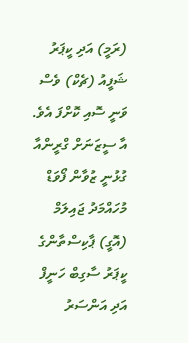(ރަމީ) އަދި ކީޕަރު ޝަފީއު (ޗެކް) ވެސް ވަނީ ސޮއި ކޮށްފަ އެވެ.
އާ ސީޒަނަށް ގްރީންއާ ގުޅުނީ ޒުވާން ފޯވަޑް މުހައްމަދު ޖައިލަމް (އޮގީ) ޕާކިސްތާންގެ ކީޕަރު ސާގިބް ހަނީފް އަދި އަންސަރު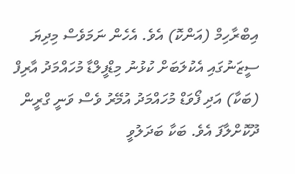އިބްރާހިމް (އަންކޮ) އެވެ. އެހެން ނަމަވެސް މިދިޔަ ސީޒަނުގައި އެކުލަބަށް ކުޅުނު މިޑްފީލްޑާ މުހައްމަދު އާރިފް (ބަކާ) އަދި ފޯވަޑް މުހައްމަދު އުމޭރު ވެސް ވަނީ ގްރީން ދޫކޮށްލާފަ އެވެ. ބަކާ ބަދަލުވީ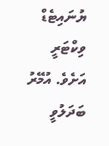ޔުނައިޓެޑް ވިކްޓަރީ އަށެވެ. އުމޭރު ބަދަލުވީ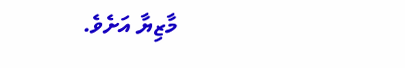މާޒިޔާ އަށެވެ.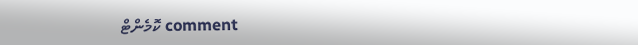comment ކޮމެންޓް